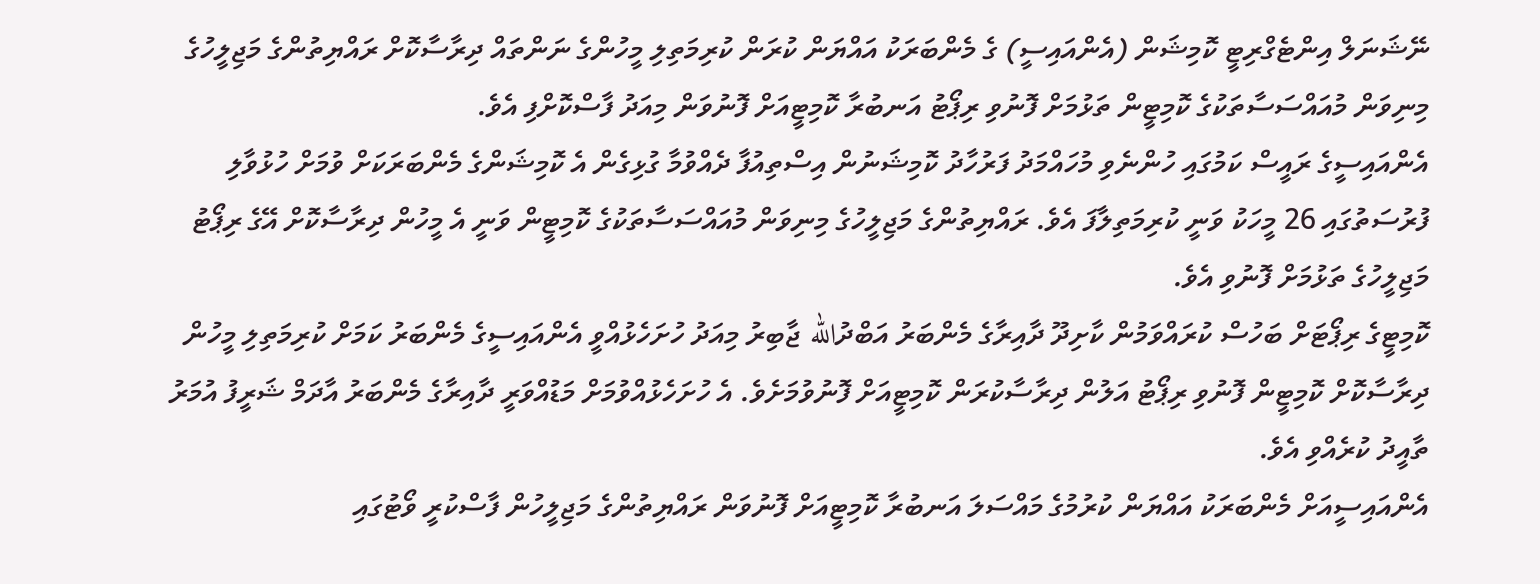ނޭޝަނަލް އިންޓެގްރިޓީ ކޮމިޝަން (އެންއައިސީ) ގެ މެންބަރަކު އައްޔަން ކުރަން ކުރިމަތިލި މީހުންގެ ނަންތައް ދިރާސާކޮށް ރައްޔިތުންގެ މަޖިލީހުގެ މިނިވަން މުއައްސަސާތަކުގެ ކޮމިޓީން ތަޅުމަށް ފޮނުވި ރިޕޯޓު އަނބުރާ ކޮމިޓީއަށް ފޮނުވަން މިއަދު ފާސްކޮށްފި އެވެ.
އެންއައިސީގެ ރައީސް ކަމުގައި ހުންނެވި މުހައްމަދު ފަރުހާދު ކޮމިޝަނުން އިސްތިއުފާ ދެއްވުމާ ގުޅިގެން އެ ކޮމިޝަންގެ މެންބަރަކަށް ވުމަށް ހުޅުވާލި ފުރުސަތުގައި 26 މީހަކު ވަނީ ކުރިމަތިލާފަ އެވެ. ރައްޔިތުންގެ މަޖިލީހުގެ މިނިވަން މުއައްސަސާތަކުގެ ކޮމިޓީން ވަނީ އެ މީހުން ދިރާސާކޮށް އޭގެ ރިޕޯޓު މަޖިލީހުގެ ތަޅުމަށް ފޮނުވި އެވެ.
ކޮމިޓީގެ ރިޕޯޓަށް ބަހުސް ކުރައްވަމުން ކާށިދޫ ދާއިރާގެ މެންބަރު އަބްދުالله ޖާބިރު މިއަދު ހުށަހެޅުއްވީ އެންއައިސީގެ މެންބަރު ކަމަށް ކުރިމަތިލި މީހުން ދިރާސާކޮށް ކޮމިޓީން ފޮނުވި ރިޕޯޓު އަލުން ދިރާސާކުރަން ކޮމިޓީއަށް ފޮނުވުމަށެވެ. އެ ހުށަހެޅުއްވުމަށް މަޑުއްވަރީ ދާއިރާގެ މެންބަރު އާދަމް ޝަރީފު އުމަރު ތާއީދު ކުރެއްވި އެވެ.
އެންއައިސީއަށް މެންބަރަކު އައްޔަން ކުރުމުގެ މައްސަލަ އަނބުރާ ކޮމިޓީއަށް ފޮނުވަން ރައްޔިތުންގެ މަޖިލީހުން ފާސްކުރީ ވޯޓުގައި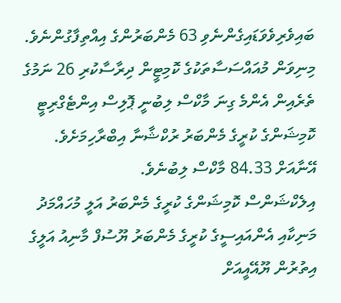ބައިވެރިވެވަޑައިގެންނެވި 63 މެންބަރުންގެ އިއްތިފާގުންނެވެ.
މިނިވަން މުއައްސަސާތަކުގެ ކޮމިޓީން ދިރާސާކުރި 26 ނަމުގެ ތެރެއިން އެންމެ ގިނަ މާކްސް ލިބުނީ ޕޮލިސް އިންޓެގްރިޓީ ކޮމިޝަންގެ ކުރީގެ މެންބަރު ރުކްޝާނާ އިބްރާހިމަށެވެ. އޭނާއަށް 84.33 މާކްސް ލިބުނެވެ.
އިލެކްޝަންސް ކޮމިޝަންގެ ކުރީގެ މެންބަރު އަލީ މުހައްމަދު މަނިކާއި އެންއައިސީގެ ކުރީގެ މެންބަރު ޔޫސުފް މާނިއު އަލީގެ އިތުރުން ޔޫއޭއީއަށް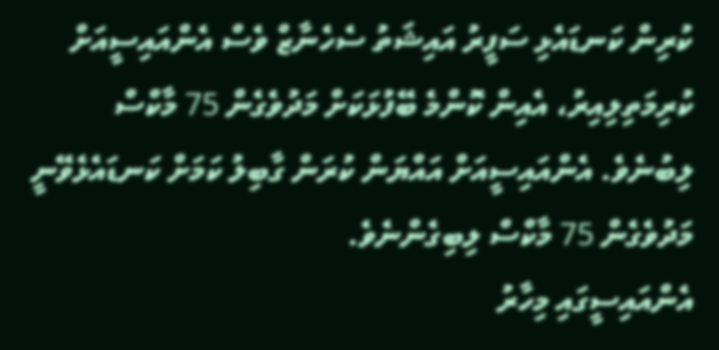ކުރިން ކަނޑައެޅި ސަފީރު އައިޝަތު ސެހެނާޒް ވެސް އެންއައިސީއަށް ކުރިމަތިލިއިރު، އެއިން ކޮންމެ ބޭފުޅަކަށް މަދުވެގެން 75 މާކްސް ލިބުނެވެ. އެންއައިސީއަށް އައްޔަން ކުރަން ގާބިލު ކަމަށް ކަނޑައެޅެވޭނީ މަދުވެގެން 75 މާކްސް ލިބިގެންނެވެ.
އެންއައިސީގައި މިހާރު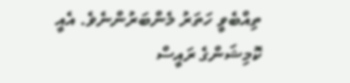ތިއްބެވީ ހަތަރު މެންބަރުންނެވެ. އެއީ ކޮމިޝަންގެ ރައީސް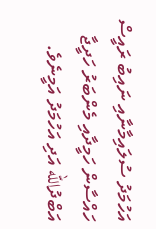އަހުމަދު ސުލައިމާނާއި ނައިބު ރައީސް ހައްސާން ހަމީދާއި މެންބަރު ހަދީޖާ އަބްދުالله އަދި އަހުމަދު އަމީނެވެ.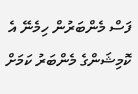ފަސް މެންބަރުން ހިމެނޭ އެ ކޮމިޝަންގެ މެންބަރު ކަމަށް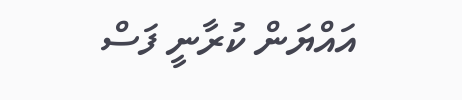އައްޔަން ކުރާނީ ފަސް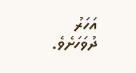އަހަރު ދުވަހަށެވެ.